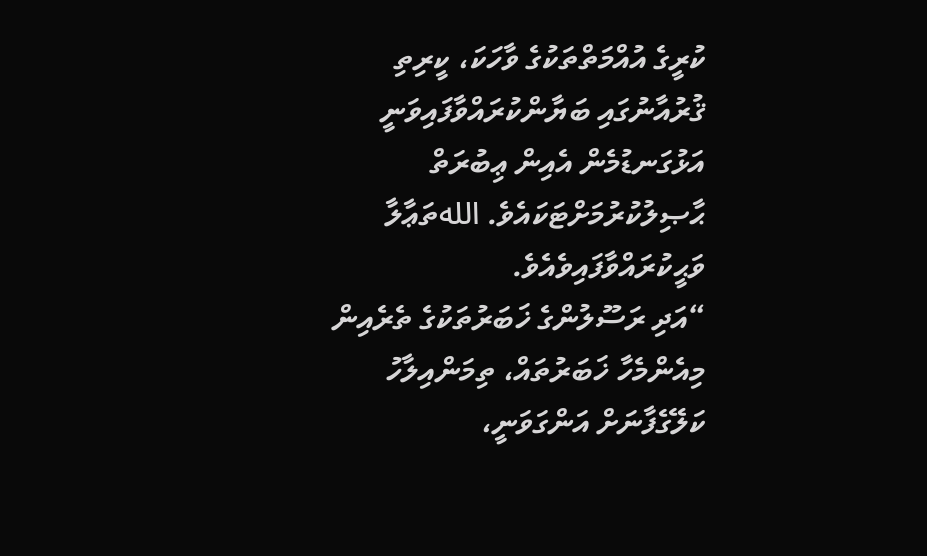ކުރީގެ އުއްމަތްތަކުގެ ވާހަކަ، ކީރިތި ޤުރުއާނުގައި ބަޔާންކުރައްވާފައިވަނީ އަޅުގަނޑުމެން އެއިން ޢިބުރަތް ޙާޞިލުކުރުމަށްޓަކައެވެ. اللهތަޢާލާ ވަޙީކުރައްވާފައިވެއެވެ.
“އަދި ރަސޫލުންގެ ޚަބަރުތަކުގެ ތެރެއިން މިއެންމެހާ ޚަބަރުތައް، ތިމަންއިލާހު ކަލޭގެފާނަށް އަންގަވަނީ،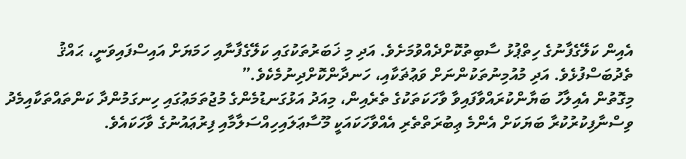އެއިން ކަލޭގެފާނުގެ ހިތްޕުޅު ސާބިތުކޮށްދެއްވުމަށެވެ. އަދި މި ޚަބަރުތަކުގައި ކަލޭގެފާނާއި ހަމަޔަށް އައިސްފައިވަނީ، ޙައްޤު ތެދުބަސްފުޅެވެ. އަދި މުއުމިނުތަކުންނަށް ވަޢުޡަކާއި، ހަނދާންކޮށްދިނުމެކެވެ.”
މިގޮތުން އެއިލާހު ބަޔާންކުރައްވާފައިވާ ވާހަކަތަކުގެ ތެރެއިން، މިއަދު އަޅުގަނޑުމެންގެ މުޖުތަމަޢުގައި ހިނގަމުންދާ ކަންތައްތަކާއިމެދު ވިސްނާފިކުރުކުރާ ބަޔަކަށް އެންމެ ޢިބުރަތްތެރި އެއްވާހަކައަކީ މޫސާޢަލައިހިއްސަލާމާއި ފިރުޢައުނުގެ ވާހަކައެވެ.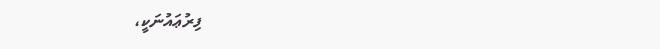ފިރުޢައުނަކީ،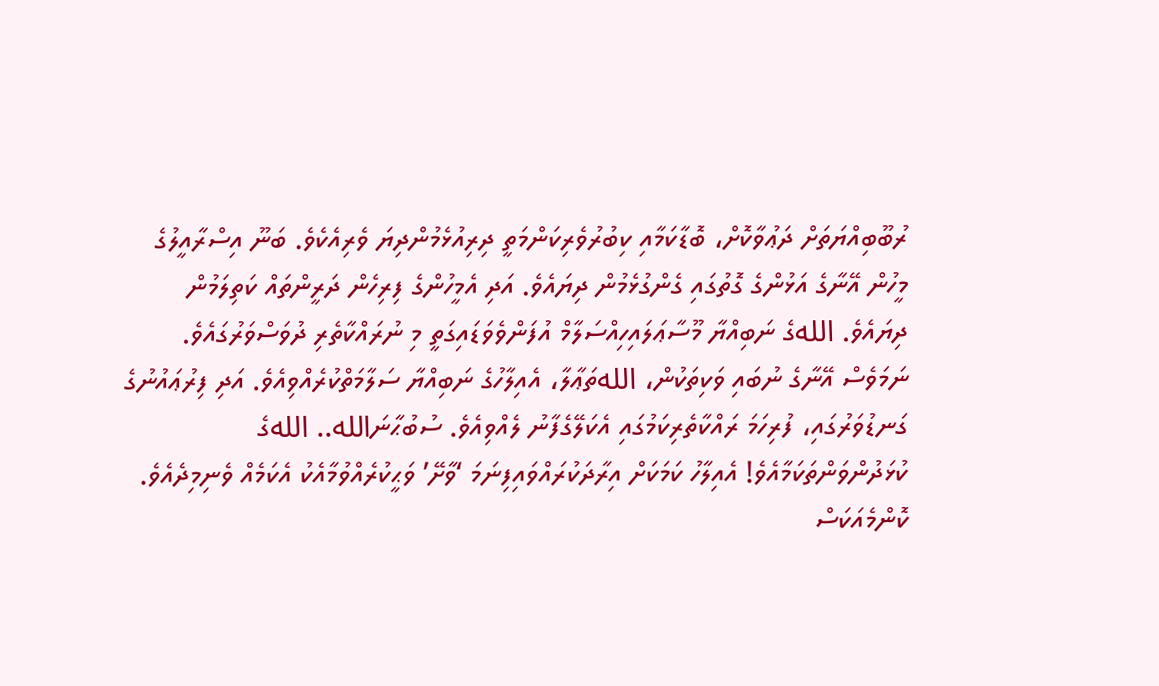ރުބޫބިއްޔަތަށް ދަޢުވާކޮށް، ބޮޑާކަމާއި ކިބުރުވެރިކަންމަތީ ދިރިއުޅެމުންދިޔަ ވެރިއެކެވެ. ބަނޫ އިސްރާއީލުގެ މީހުން އޭނާގެ އަޅުންގެ ގޮތުގައި ގެންގުޅެމުން ދިޔައެވެ. އަދި އެމީހުންގެ ފިރިހެން ދަރީންތައް ކަތިލަމުން ދިޔައެވެ. اللهގެ ނަބިއްޔާ މޫސާޢަލައިހިއްސަލާމް އުފަންވެވަޑައިގަތީ މި ނުރައްކާތެރި ދުވަސްވަރުގައެވެ. ނަމަވެސް އޭނާގެ ނުބައި ވަކިތަކުން، اللهތަޢާލާ، އެއިލާހުގެ ނަބިއްޔާ ސަލާމަތްކުރެއްވިއެވެ. އަދި ފިރުޢައުނުގެ ގަނޑުވަރުގައި، ފުރިހަމަ ރައްކާތެރިކަމުގައި އެކަލޭގެފާނު ލެއްވިއެވެ. ސުބުޙާނަالله.. اللهގެ ކުޅަދުންވަންތަކަމާއެވެ! އެއިލާހު ކަމަކަށް އިރާދަކުރައްވައިފިނަމަ ‘ވާށޭ’ ވަޙީކުރެއްވުމާއެކު އެކަމެއް ވެނިމިދެއެވެ.
ކޮންމެއަކަސް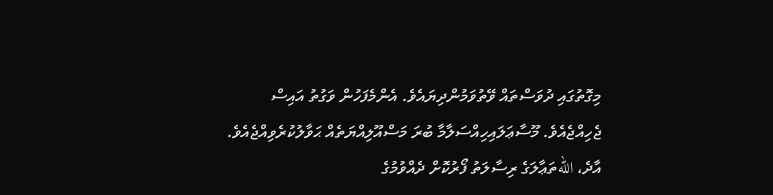މިގޮތުގައި ދުވަސްތައް ވޭތުވަމުންދިޔައެވެ. އެންމެފަހުން ވަގުތު އައިސް ޖެހިއްޖެއެވެ. މޫސާޢަލައިހިއްސަލާމާ ބުރަ މަސްއޫލިއްޔަތެއް ޙަވާލުކުރެވިއްޖެއެވެ. އާދެ، اللهތަޢާލަގެ ރިސާލަތު ފޯރުކޮށް ދެއްވުމުގެ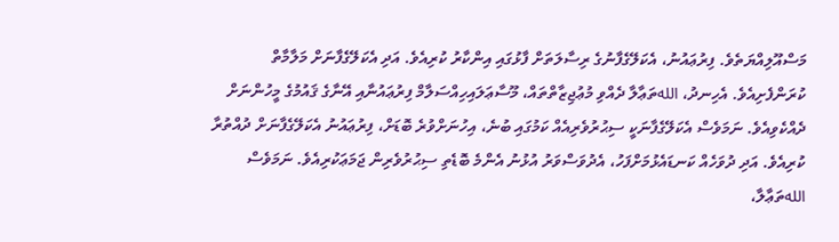މަސްއޫލިއްޔަތެވެ. ފިރުޢައުނު، އެކަލޭގެފާނުގެ ރިސާލަތަށް ފާޅުގައި އިންކާރު ކުރިއެވެ. އަދި އެކަލޭގެފާނަށް މަލާމާތް ކުރަންފެށިއެވެ. އެހިނދު، اللهތަޢާލާ ދެއްވި މުޢުޖިޒާތްތައް، މޫސާޢަލައިހިއްސަލާމް ފިރުޢައުނާއި އޭނާގެ ޤައުމުގެ މީހުންނަށް ދެއްކެވިއެވެ. ނަމަވެސް އެކަލޭގެފާނަކީ ސިޙުރުވެރިއެއް ކަމުގައި ބުނެ، އިހުނަށްވުރެ ބޮޑަށް، ފިރުޢައުނު އެކަލޭގެފާނަށް ދުއްތުރާ ކުރިއެވެ. އަދި ދުވަހެއް ކަނޑައެޅުމަށްފަހު، އެދުވަސްވަރު އުޅުނު އެންމެ ބޮޑެތި ސިޙުރުވެރިން ޖަމަޢަކުރިއެވެ. ނަމަވެސް اللهތަޢާލާ،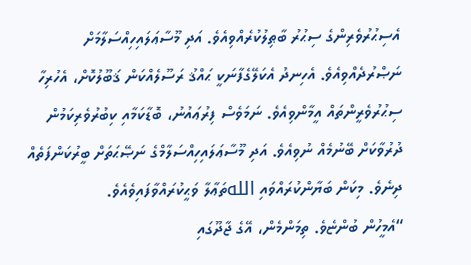އެސިޙުރުވެރިންގެ ސިޙުރު ބާޠިލުކުރެއްވިއެވެ. އަދި މޫސާޢަލައިހިއްސަލާމަށް ނަޞްރުދެއްވިއެވެ. އެހިނދު އެކަލޭގެފާނަކީ ޙައްޤު ރަސޫލެއްކަން ޤަބޫލުކޮށް، އެހުރިހާ ސިޙުރުވެރީންތައް އީމާންވިއެވެ. ނަމަވެސް ފިރުޢައުނު، ބޮޑާކަމާއި ކިބުރުވެރިކަމުން ދުރުވާކަށް ބޭނުމެއް ނުވިއެވެ. އަދި މޫސާޢަލައިހިއްސަލާމްގެ ނަޞޭޙަތަށް ބީރުކަންފަތެއް ދިނެވެ. މިކަން ބަޔާންކުރައްވައި اللهތަޢާލާ ވަޙީކުރައްވާފައިވެއެވެ.
“އެމީހުން ބުންޏެވެ. ތިމަންމެން، އޭގެ ޖާދޫގައި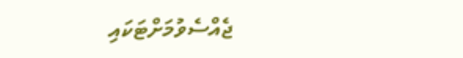ޖެއްސެވުމަށްޓަކައި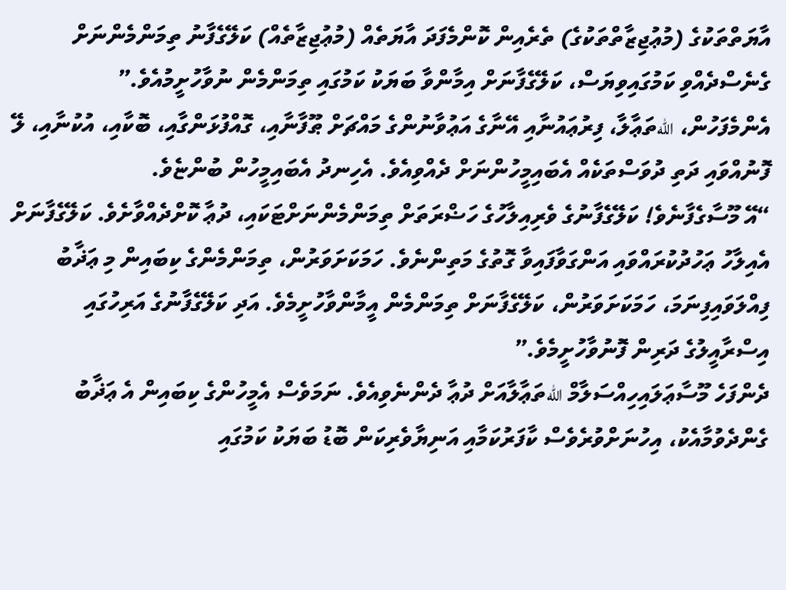އާޔަތްތަކުގެ (މުޢުޖިޒާތްތަކުގެ) ތެރެއިން ކޮންމެފަދަ އާޔަތެއް (މުޢުޖިޒާތެއް) ކަލޭގެފާނު ތިމަންމެންނަށް ގެނެސްދެއްވި ކަމުގައިވިޔަސް، ކަލޭގެފާނަށް އިމާންވާ ބަޔަކު ކަމުގައި ތިމަންމެން ނުވާހުށީމުއެވެ.”
އެންމެފަހުން، اللهތަޢާލާ، ފިރުޢައުނާއި އޭނާގެ އަޢުވާނުންގެ މައްޗަށް ޠޫފާނާއި، ގޮއްފުޅަންގާއި، ބޮކާއި، އުކުނާއި، ލޭ ފޮނުއްވައި ދަތި ދުވަސްތަކެއް އެބައިމީހުންނަށް ދެއްވިއެވެ. އެހިނދު އެބައިމީހުން ބުންޏެވެ.
“އޭ މޫސާގެފާނެވެ! ކަލޭގެފާނުގެ ވެރިއިލާހުގެ ހަޟްރަތަށް ތިމަންމެންނަށްޓަކައި، ދުޢާ ކޮށްދެއްވާށެވެ. ކަލޭގެފާނަށް އެއިލާހު ޢަހުދުކުރައްވައި އަންގަވާފައިވާ ގޮތުގެ މަތިންނެވެ. ހަމަކަށަވަރުން، ތިމަންމެންގެ ކިބައިން މި ޢަޛާބު ފިއްލަވައިފިނަމަ، ހަމަކަށަވަރުން، ކަލޭގެފާނަށް ތިމަންމެން އީމާންވާހުށީމެވެ. އަދި ކަލޭގެފާނުގެ އަރިހުގައި އިސްރާއީލުގެ ދަރިން ފޮނުވާހުށީމެވެ.”
ދެންފަހެ މޫސާޢަލައިހިއްސަލާމް اللهތަޢާލާއަށް ދުޢާ ދެންނެވިއެވެ. ނަމަވެސް އެމީހުންގެ ކިބައިން އެ ޢަޛާބު ގެންދެވުމާއެކު، އިހުނަށްވުރެވެސް ކާފަރުކަމާއި އަނިޔާވެރިކަން ބޮޑު ބަޔަކު ކަމުގައި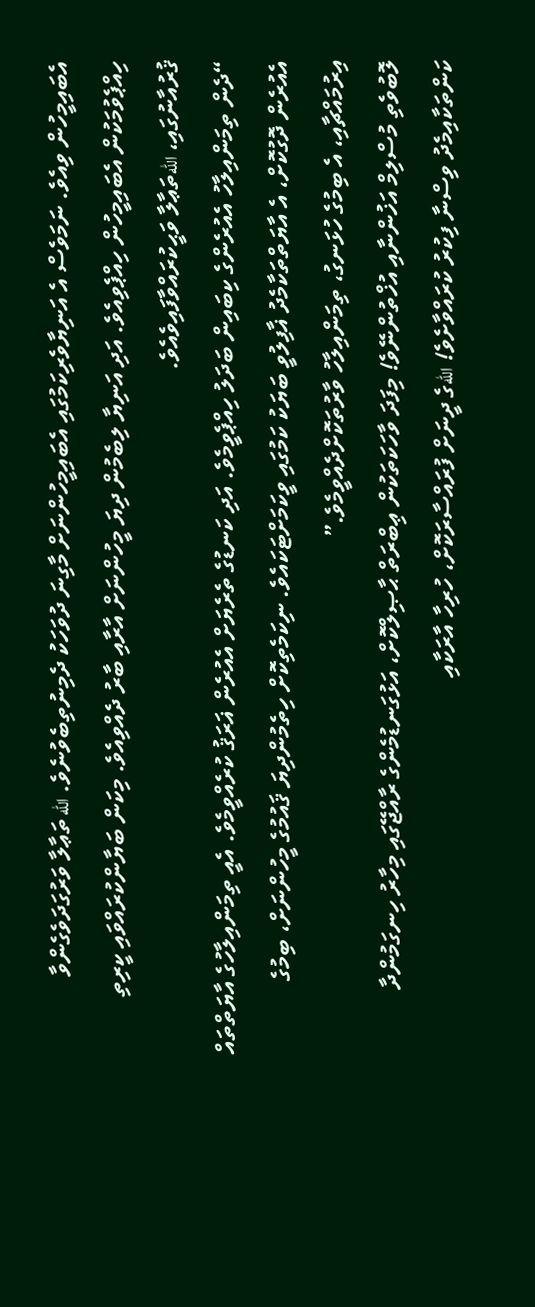އެބައިމީހުން ވިއެވެ. ނަމަވެސް އެ އަނިޔާވެރިކަމުގައި އެބައިމީހުންނަށް މާގިނަ ދުވަހަކު ދެމިނުތިބެވުނެވެ. الله ތަޢާލާ ވަރުގަދަވެގެންވާ ހިއްޕެވުމަކުން އެބައިމީހުން ހިއްޕެވިއެވެ. އަދި އަނިޔާ ލިބެމުން ދިޔަ މީހުންނަށް އާރާއި ބާރު ދެއްވިއެވެ. މިކަން ބަޔާންކުރައްވައި ކީރިތި ޤުރުއާނުގައި، اللهތަޢާލާ ވަޙީކުރައްވާފައިވެއެވެ.
“ދެން ތިމަންއިލާހު އެއުރެންގެ ކިބައިން ބަދަލު ހިއްޕެވީމެވެ. އަދި ކަނޑުގެ ތެރެޔަށް އެއުރެން ޣަރަޤު ކުރެއްވީމެވެ. އެއީ ތިމަންއިލާހުގެ އާޔަތްތައް އެއުރެން ދޮގުކޮށް، އެ އާޔަތްތަކާމެދު ޣާފިލުވީ ބަޔަކު ކަމުގައި ވީކަމަށްޓަކައެވެ. ނިކަމެތިކޮށް ހިތެމުންދިޔަ ޤައުމުގެ މީހުންނަށް، ބިމުގެ އިރުމައްޗާއި، އެ ބިމުގެ ހުޅަނގު، ތިމަންއިލާހު ވާރުތަކޮށްދެއްވީމެވެ.”
ލޮބުވެތި މުސްލިމް އަޚުންނާއި އުޚްތުންނޭވެ! މިފަދަ ވާހަކަތަކުން ޢިބްރަތް ޙާޞިލްކޮށް، އަޅުގަނޑުމެންގެ ރާއްޖޭގައި މިހާރު ހިނގަމުންދާ ކަންތަކާއިމެދު ވިސްނާ ފިކުރު ކުރައްވާށެވެ! اللهގެ ދީނަށް ފުރައްސާރަކޮށް، ހުރިހާ އާރަކާއި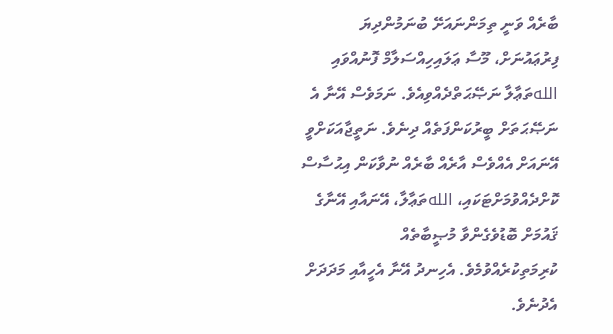ބާރެއް ވަނީ ތިމަންނައަށޭ ބުނަމުންދިޔަ ފިރުޢައުނަށް، މޫސާ ޢަލައިހިއްސަލާމް ފޮނުއްވައި اللهތަޢާލާ ނަޞޭޙަތްދެއްވިއެވެ. ނަމަވެސް އޭނާ އެ ނަޞޭޙަތަށް ބީރުކަންފަތެއް ދިނެވެ. ނަތީޖާއަކަށްވީ އޭނައަށް އެއްވެސް އާރެއް ބާރެއް ނުވާކަން އިޙުސާސް ކޮށްދެއްވުމަށްޓަކައި، اللهތަޢާލާ، އޭނައާއި އޭނާގެ ޤައުމަށް ބޮޑުވެގެންވާ މުޞީބާތެއް ކުރިމަތިކުރެއްވުމެވެ. އެހިނދު އޭނާ އެހީއާއި މަދަދަށް އެދުނެވެ.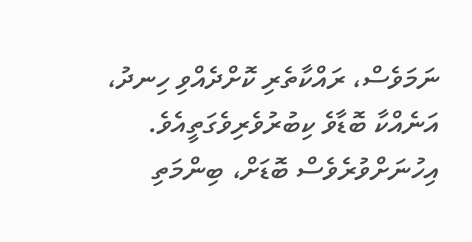ނަމަވެސް، ރައްކާތެރި ކޮށްދެއްވި ހިނދު، އަނެއްކާ ބޮޑާވެ ކިބުރުވެރިވެގަތީއެވެ. އިހުނަށްވުރެވެސް ބޮޑަށް، ބިންމަތި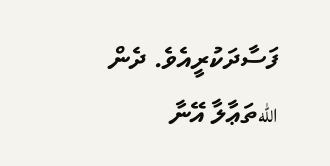ފަސާދަކުރީއެވެ. ދެން اللهތަޢާލާ އޭނާ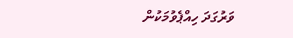ވަރުގަދަ ހިއްޕެވުމަކުން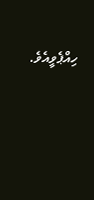ހިއްޕެވީއެވެ.